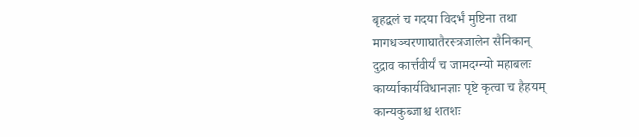बृहद्बलं च गदया विदर्भं मुष्टिना तथा
मागधञ्चरणाघातैरस्त्रजालेन सैनिकान्
दुद्राव कार्त्तवीर्यं च जामदग्न्यो महाबलः
कार्य्याकार्यविधानज्ञाः पृष्टे कृत्वा च हैहयम्
कान्यकुब्जाश्च शतशः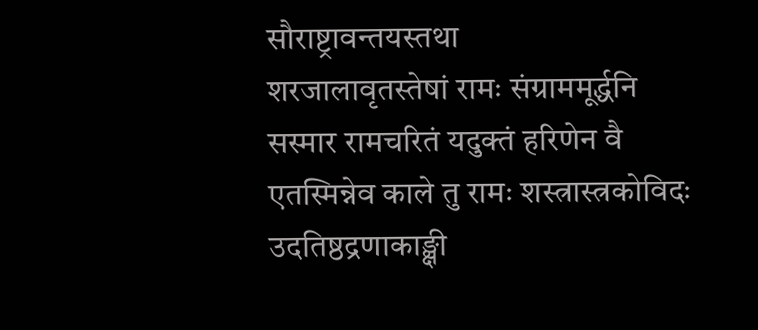सौराष्ट्रावन्तयस्तथा
शरजालावृतस्तेषां रामः संग्राममूर्द्धनि
सस्मार रामचरितं यदुक्तं हरिणेन वै
एतस्मिन्नेव काले तु रामः शस्त्रास्त्रकोविदः
उदतिष्ठद्रणाकाङ्क्षी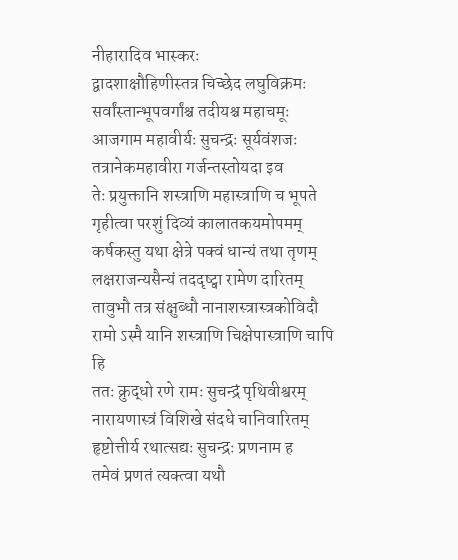नीहारादिव भास्करः
द्वादशाक्षौहिणीस्तत्र चिच्छेद लघुविक्रमः
सर्वांस्तान्भूपवर्गांश्च तदीयश्च महाचमूः
आजगाम महावीर्यः सुचन्द्रः सूर्यवंशजः
तत्रानेकमहावीरा गर्जन्तस्तोयदा इव
तेः प्रयुक्तानि शस्त्राणि महास्त्राणि च भूपते
गृहीत्वा परशुं दिव्यं कालातकयमोपमम्
कर्षकस्तु यथा क्षेत्रे पक्वं धान्यं तथा तृणम्
लक्षराजन्यसैन्यं तददृष्ट्वा रामेण दारितम्
तावुभौ तत्र संक्षुब्धौ नानाशस्त्रास्त्रकोविदौ
रामो ऽस्मै यानि शस्त्राणि चिक्षेपास्त्राणि चापि हि
ततः क्रुद्धो रणे रामः सुचन्द्रं पृथिवीश्वरम्
नारायणास्त्रं विशिखे संदधे चानिवारितम्
हृष्टोत्तीर्य रथात्सद्यः सुचन्द्रः प्रणनाम ह
तमेवं प्रणतं त्यक्त्वा यथौ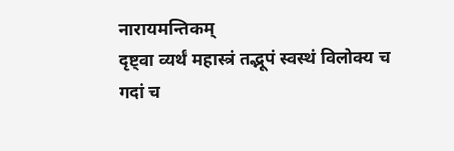नारायमन्तिकम्
दृष्ट्वा व्यर्थं महास्त्रं तद्भूपं स्वस्थं विलोक्य च
गदां च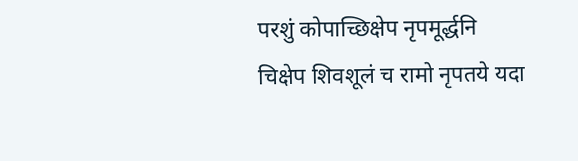परशुं कोपाच्छिक्षेप नृपमूर्द्धनि
चिक्षेप शिवशूलं च रामो नृपतये यदा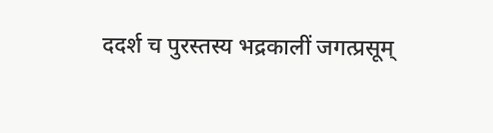ददर्श च पुरस्तस्य भद्रकालीं जगत्प्रसूम्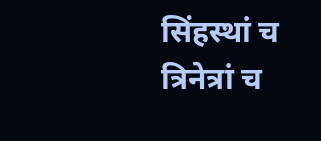सिंहस्थां च त्रिनेत्रां च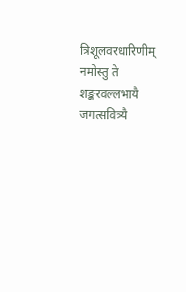त्रिशूलवरधारिणीम्
नमोस्तु ते शङ्करवल्लभायै जगत्सवित्र्यै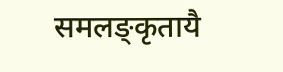समलङ्कृतायै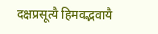दक्षप्रसूत्यै हिमवद्भवायै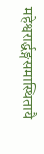महेश्वरार्द्धङ्गसमास्थितायै